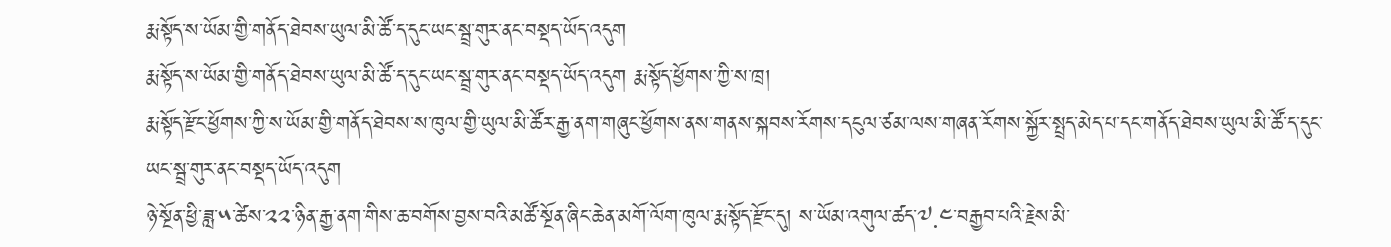རྨ་སྟོད་ས་ཡོམ་གྱི་གནོད་ཐེབས་ཡུལ་མི་ཚོ་ད་དུང་ཡང་སྦྲ་གུར་ནང་བསྡད་ཡོད་འདུག
རྨ་སྟོད་ས་ཡོམ་གྱི་གནོད་ཐེབས་ཡུལ་མི་ཚོ་ད་དུང་ཡང་སྦྲ་གུར་ནང་བསྡད་ཡོད་འདུག རྨ་སྟོད་ཕྱོགས་ཀྱི་ས་ཁྲ།
རྨ་སྟོད་རྫོང་ཕྱོགས་ཀྱི་ས་ཡོམ་གྱི་གནོད་ཐེབས་ས་ཁུལ་གྱི་ཡུལ་མི་ཚོར་རྒྱ་ནག་གཞུང་ཕྱོགས་ནས་གནས་སྐབས་རོགས་དངུལ་ཙམ་ལས་གཞན་རོགས་སྐྱོར་སྤྲད་མེད་པ་དང་གནོད་ཐེབས་ཡུལ་མི་ཚོ་ད་དུང་ཡང་སྦྲ་གུར་ནང་བསྡད་ཡོད་འདུག
ཉེ་སྔོན་ཕྱི་ཟླ་༥་ཚེས་༢༢་ཉིན་རྒྱ་ནག་གིས་ཆ་བགོས་བྱས་བའི་མཚོ་སྔོན་ཞིང་ཆེན་མགོ་ལོག་ཁུལ་རྨ་སྟོད་རྫོང་དུ། ས་ཡོམ་འགུལ་ཚད་༧.༤་བརྒྱབ་པའི་རྗེས་མི་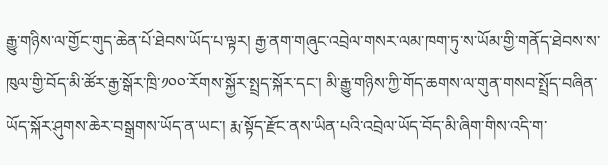རྒྱུ་གཉིས་ལ་གྱོང་གུད་ཆེན་པོ་ཐེབས་ཡོད་པ་ལྟར། རྒྱ་ནག་གཞུང་འབྲེལ་གསར་ལམ་ཁག་ཏུ་ས་ཡོམ་གྱི་གནོད་ཐེབས་ས་ཁུལ་གྱི་བོད་མི་ཚོར་རྒྱ་སྒོར་ཁྲི་༡༠༠་རོགས་སྐྱོར་སྤྲད་སྐོར་དང་། མི་རྒྱུ་གཉིས་ཀྱི་གོད་ཆགས་ལ་གུན་གསབ་སྤྲོད་བཞིན་ཡོད་སྐོར་ཤུགས་ཆེར་བསྒྲགས་ཡོད་ན་ཡང་། རྨ་སྟོད་རྫོང་ནས་ཡིན་པའི་འབྲེལ་ཡོད་བོད་མི་ཞིག་གིས་འདི་ག་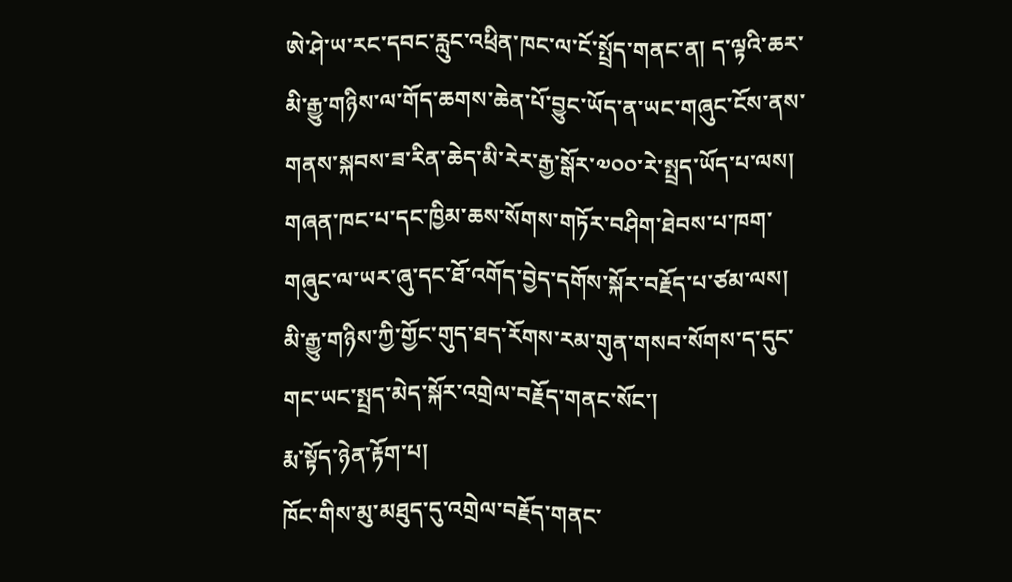ཨེ་ཤེ་ཡ་རང་དབང་རླུང་འཕྲིན་ཁང་ལ་ངོ་སྤྲོད་གནང་ན། ད་ལྟའི་ཆར་མི་རྒྱུ་གཉིས་ལ་གོད་ཆགས་ཆེན་པོ་བྱུང་ཡོད་ན་ཡང་གཞུང་ངོས་ནས་གནས་སྐབས་ཟ་རིན་ཆེད་མི་རེར་རྒྱ་སྒོར་༧༠༠་རེ་སྤྲད་ཡོད་པ་ལས། གཞན་ཁང་པ་དང་ཁྱིམ་ཆས་སོགས་གཏོར་བཤིག་ཐེབས་པ་ཁག་གཞུང་ལ་ཡར་ཞུ་དང་ཐོ་འགོད་བྱེད་དགོས་སྐོར་བརྗོད་པ་ཙམ་ལས། མི་རྒྱུ་གཉིས་ཀྱི་གྱོང་གུད་ཐད་རོགས་རམ་གུན་གསབ་སོགས་ད་དུང་གང་ཡང་སྤྲད་མེད་སྐོར་འགྲེལ་བརྗོད་གནང་སོང་།
རྨ་སྟོད་ཉེན་རྟོག་པ།
ཁོང་གིས་མུ་མཐུད་དུ་འགྲེལ་བརྗོད་གནང་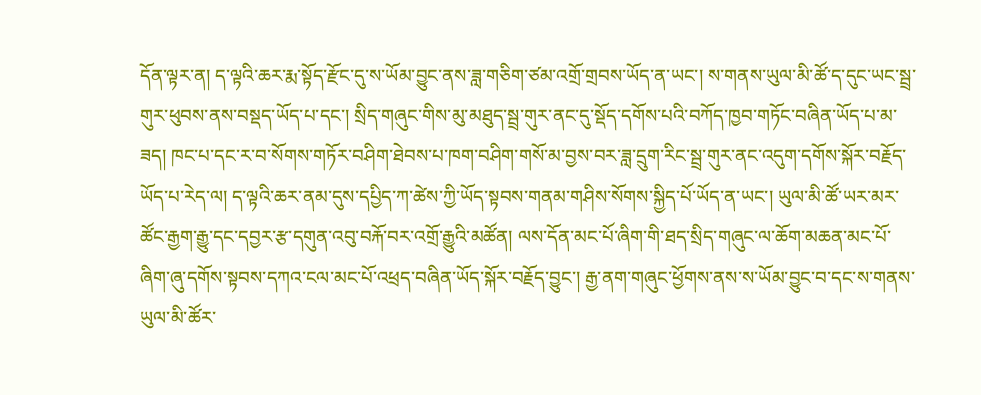དོན་ལྟར་ན། ད་ལྟའི་ཆར་རྨ་སྟོད་རྫོང་དུ་ས་ཡོམ་བྱུང་ནས་ཟླ་གཅིག་ཙམ་འགྲོ་གྲབས་ཡོད་ན་ཡང་། ས་གནས་ཡུལ་མི་ཚོ་ད་དུང་ཡང་སྦྲ་གུར་ཕུབས་ནས་བསྡད་ཡོད་པ་དང་། སྲིད་གཞུང་གིས་མུ་མཐུད་སྦྲ་གུར་ནང་དུ་སྡོད་དགོས་པའི་བཀོད་ཁྱབ་གཏོང་བཞིན་ཡོད་པ་མ་ཟད། ཁང་པ་དང་ར་བ་སོགས་གཏོར་བཤིག་ཐེབས་པ་ཁག་བཤིག་གསོ་མ་བྱས་བར་ཟླ་དྲུག་རིང་སྦྲ་གུར་ནང་འདུག་དགོས་སྐོར་བརྗོད་ཡོད་པ་རེད་ལ། ད་ལྟའི་ཆར་ནམ་དུས་དཔྱིད་ཀ་ཚེས་ཀྱི་ཡོད་སྟབས་གནམ་གཤིས་སོགས་སྐྱིད་པོ་ཡོད་ན་ཡང་། ཡུལ་མི་ཚོ་ཡར་མར་ཚོང་རྒྱག་རྒྱུ་དང་དབྱར་རྩ་དགུན་འབུ་བརྐོ་བར་འགྲོ་རྒྱུའི་མཚོན། ལས་དོན་མང་པོ་ཞིག་གི་ཐད་སྲིད་གཞུང་ལ་ཆོག་མཆན་མང་པོ་ཞིག་ཞུ་དགོས་སྟབས་དཀའ་ངལ་མང་པོ་འཕྲད་བཞིན་ཡོད་སྐོར་བརྗོད་བྱུང་། རྒྱ་ནག་གཞུང་ཕྱོགས་ནས་ས་ཡོམ་བྱུང་བ་དང་ས་གནས་ཡུལ་མི་ཚོར་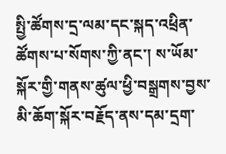སྤྱི་ཚོགས་དྲ་ལམ་དང་སྐད་འཕྲིན་ཚོགས་པ་སོགས་ཀྱི་ནང་། ས་ཡོམ་སྐོར་གྱི་གནས་ཚུལ་ཕྱི་བསྒྲགས་བྱས་མི་ཆོག་སྐོར་བརྗོད་ནས་དམ་དྲག་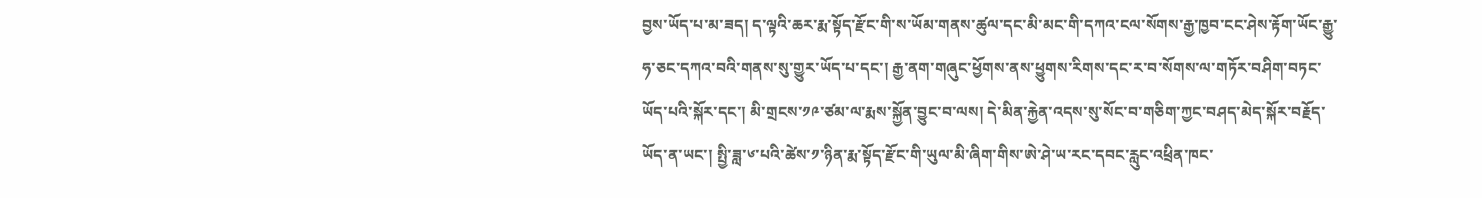བྱས་ཡོད་པ་མ་ཟད། ད་ལྟའི་ཆར་རྨ་སྟོད་རྫོང་གི་ས་ཡོམ་གནས་ཚུལ་དང་མི་མང་གི་དཀའ་ངལ་སོགས་རྒྱ་ཁྱབ་ངང་ཤེས་རྟོག་ཡོང་རྒྱུ་ཧ་ཅང་དཀའ་བའི་གནས་སུ་གྱུར་ཡོད་པ་དང་། རྒྱ་ནག་གཞུང་ཕྱོགས་ནས་ཕྱུགས་རིགས་དང་ར་བ་སོགས་ལ་གཏོར་བཤིག་བཏང་ཡོད་པའི་སྐོར་དང་། མི་གྲངས་༡༩་ཙམ་ལ་རྨས་སྐྱོན་བྱུང་བ་ལས། དེ་མིན་རྐྱེན་འདས་སུ་སོང་བ་གཅིག་ཀྱང་བཤད་མེད་སྐོར་བརྗོད་ཡོད་ན་ཡང་། སྤྱི་ཟླ་༦་པའི་ཚེས་༡་ཉིན་རྨ་སྟོད་རྫོང་གི་ཡུལ་མི་ཞིག་གིས་ཨེ་ཤེ་ཡ་རང་དབང་རླུང་འཕྲིན་ཁང་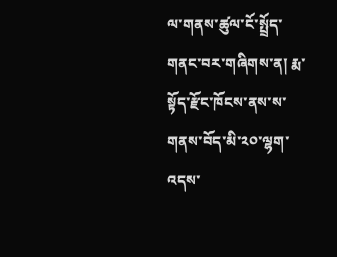ལ་གནས་ཚུལ་ངོ་སྤྲོད་གནང་བར་གཞིགས་ན། རྨ་སྟོད་རྫོང་ཁོངས་ནས་ས་གནས་བོད་མི་༢༠་ལྷག་འདས་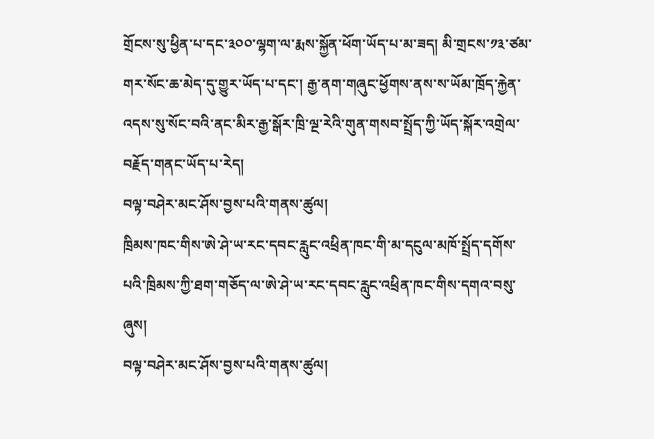གྲོངས་སུ་ཕྱིན་པ་དང་༣༠༠་ལྷག་ལ་རྨས་སྐྱོན་ཕོག་ཡོད་པ་མ་ཟད། མི་གྲངས་༡༣་ཙམ་གར་སོང་ཆ་མེད་དུ་གྱུར་ཡོད་པ་དང་། རྒྱ་ནག་གཞུང་ཕྱོགས་ནས་ས་ཡོམ་ཁྲོད་རྐྱེན་འདས་སུ་སོང་བའི་ནང་མིར་རྒྱ་སྒོར་ཁྲི་ལྔ་རེའི་གུན་གསབ་སྤྲོད་ཀྱི་ཡོད་སྐོར་འགྲེལ་བརྗོད་གནང་ཡོད་པ་རེད།
བལྟ་བཤེར་མང་ཤོས་བྱས་པའི་གནས་ཚུལ།
ཁྲིམས་ཁང་གིས་ཨེ་ཤེ་ཡ་རང་དབང་རླུང་འཕྲིན་ཁང་གི་མ་དངུལ་མཁོ་སྤྲོད་དགོས་པའི་ཁྲིམས་ཀྱི་ཐག་གཅོད་ལ་ཨེ་ཤེ་ཡ་རང་དབང་རླུང་འཕྲིན་ཁང་གིས་དགའ་བསུ་ཞུས།
བལྟ་བཤེར་མང་ཤོས་བྱས་པའི་གནས་ཚུལ།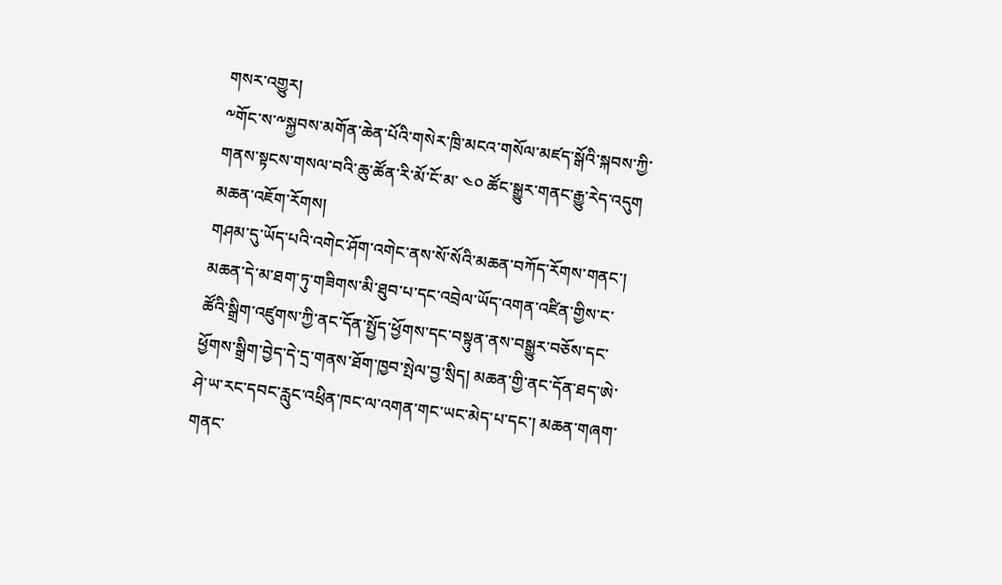གསར་འགྱུར།
༸གོང་ས་༸སྐྱབས་མགོན་ཆེན་པོའི་གསེར་ཁྲི་མངའ་གསོལ་མཛད་སྒོའི་སྐབས་ཀྱི་གནས་སྟངས་གསལ་བའི་ཆུ་ཚོན་རི་མོ་ངོ་མ་ ༤༠ ཚོང་སྒྱུར་གནང་རྒྱུ་རེད་འདུག
མཆན་འཇོག་རོགས།
གཤམ་དུ་ཡོད་པའི་འགེང་ཤོག་འགེང་ནས་སོ་སོའི་མཆན་བཀོད་རོགས་གནང་། མཆན་དེ་མ་ཐག་ཏུ་གཟིགས་མི་ཐུབ་པ་དང་འབྲེལ་ཡོད་འགན་འཛིན་གྱིས་ང་ཚོའི་སྒྲིག་འཛུགས་ཀྱི་ནང་དོན་སྤྱོད་ཕྱོགས་དང་བསྟུན་ནས་བསྒྱུར་བཅོས་དང་ཕྱོགས་སྒྲིག་བྱེད་དེ་དྲ་གནས་ཐོག་ཁྱབ་སྤེལ་བྱ་སྲིད། མཆན་གྱི་ནང་དོན་ཐད་ཨེ་ཤེ་ཡ་རང་དབང་རླུང་འཕྲིན་ཁང་ལ་འགན་གང་ཡང་མེད་པ་དང་། མཆན་གཞག་གནང་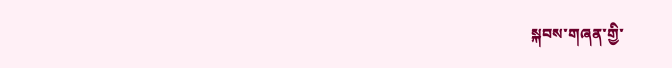སྐབས་གཞན་གྱི་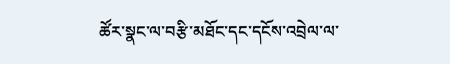ཚོར་སྣང་ལ་བརྩི་མཐོང་དང་དངོས་འབྲེལ་ལ་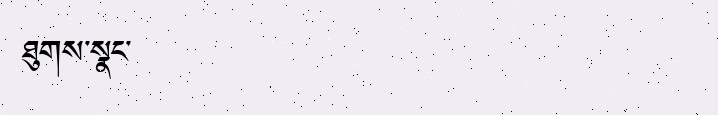ཐུགས་སྣང་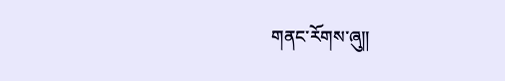གནང་རོགས་ཞུ༎